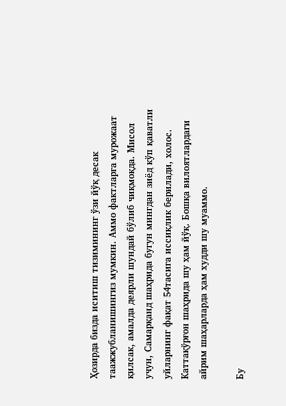Ҳозирда бизда иситиш тизимининг ўзи йўқ десак таажжубланишингиз мумкин. Аммо фактларга мурожаат қилсак, амалда деярли шундай бўлиб чиқмоқда. Мисол учун, Самарқанд шаҳрида бугун мингдан зиёд кўп қаватли уйларнинг фақат 54тасига иссиқлик берилади, холос. Каттақўрғон шаҳрида шу ҳам йўқ. Бошқа вилоятлардаги айрим шаҳарларда ҳам худди шу муаммо.

Бу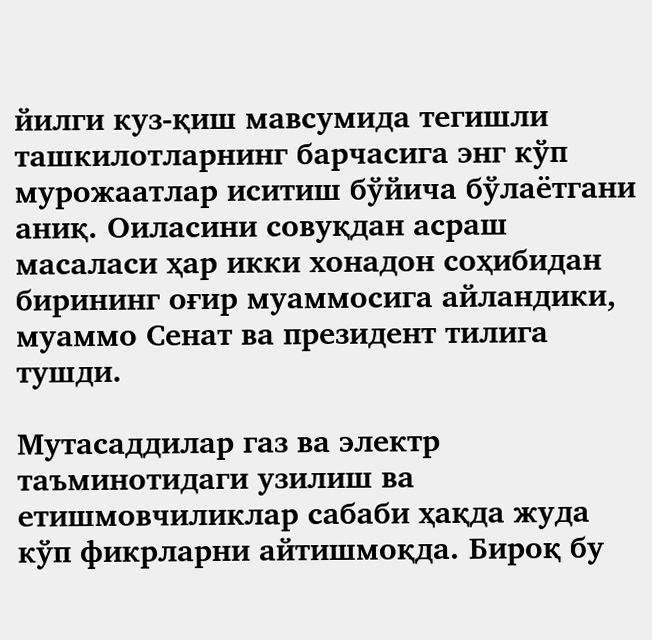йилги куз-қиш мавсумида тегишли ташкилотларнинг барчасига энг кўп мурожаатлар иситиш бўйича бўлаётгани аниқ. Оиласини совуқдан асраш масаласи ҳар икки хонадон соҳибидан бирининг оғир муаммосига айландики, муаммо Сенат ва президент тилига тушди.

Мутасаддилар газ ва электр таъминотидаги узилиш ва етишмовчиликлар сабаби ҳақда жуда кўп фикрларни айтишмоқда. Бироқ бу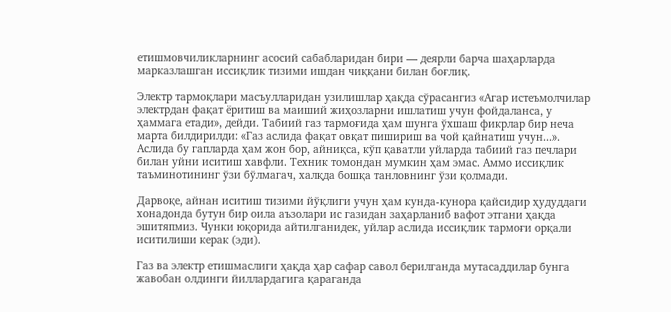етишмовчиликларнинг асосий сабабларидан бири — деярли барча шаҳарларда марказлашган иссиқлик тизими ишдан чиққани билан боғлиқ.

Электр тармоқлари масъулларидан узилишлар ҳақда сўрасангиз «Агар истеъмолчилар электрдан фақат ёритиш ва маиший жиҳозларни ишлатиш учун фойдаланса, у ҳаммага етади», дейди. Табиий газ тармоғида ҳам шунга ўхшаш фикрлар бир неча марта билдирилди: «Газ аслида фақат овқат пишириш ва чой қайнатиш учун...». Аслида бу гапларда ҳам жон бор, айниқса, кўп қаватли уйларда табиий газ печлари билан уйни иситиш хавфли. Техник томондан мумкин ҳам эмас. Аммо иссиқлик таъминотининг ўзи бўлмагач, халқда бошқа танловнинг ўзи қолмади.

Дарвоқе, айнан иситиш тизими йўқлиги учун ҳам кунда-кунора қайсидир ҳудуддаги хонадонда бутун бир оила аъзолари ис газидан заҳарланиб вафот этгани ҳақда эшитяпмиз. Чунки юқорида айтилганидек, уйлар аслида иссиқлик тармоғи орқали иситилиши керак (эди).

Газ ва электр етишмаслиги ҳақда ҳар сафар савол берилганда мутасаддилар бунга жавобан олдинги йиллардагига қараганда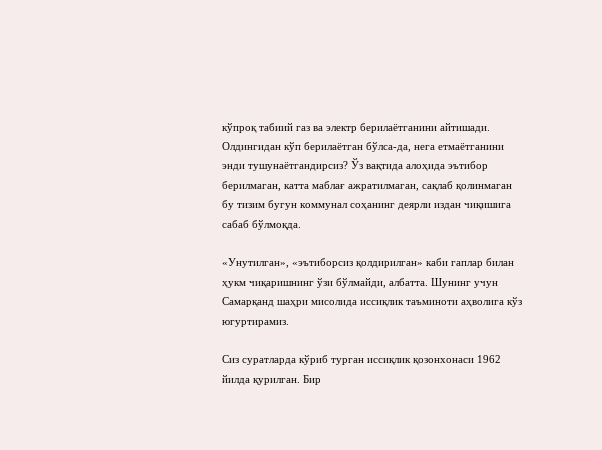кўпроқ табиий газ ва электр берилаётганини айтишади. Олдингидан кўп берилаётган бўлса-да, нега етмаётганини энди тушунаётгандирсиз? Ўз вақтида алоҳида эътибор берилмаган, катта маблағ ажратилмаган, сақлаб қолинмаган бу тизим бугун коммунал соҳанинг деярли издан чиқишига сабаб бўлмоқда.

«Унутилган», «эътиборсиз қолдирилган» каби гаплар билан ҳукм чиқаришнинг ўзи бўлмайди, албатта. Шунинг учун Самарқанд шаҳри мисолида иссиқлик таъминоти аҳволига кўз югуртирамиз.

Сиз суратларда кўриб турган иссиқлик қозонхонаси 1962 йилда қурилган. Бир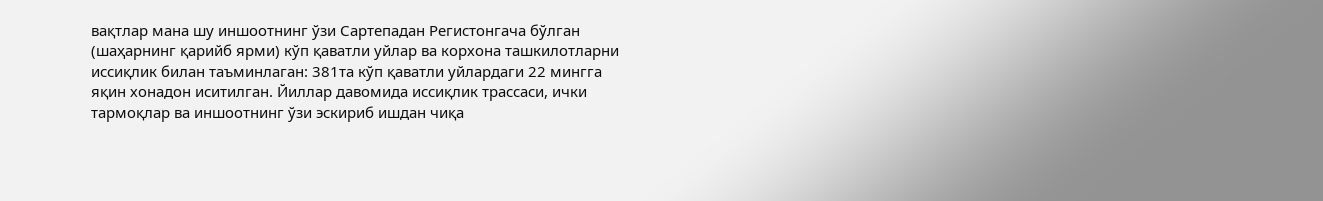вақтлар мана шу иншоотнинг ўзи Сартепадан Регистонгача бўлган (шаҳарнинг қарийб ярми) кўп қаватли уйлар ва корхона ташкилотларни иссиқлик билан таъминлаган: 381та кўп қаватли уйлардаги 22 мингга яқин хонадон иситилган. Йиллар давомида иссиқлик трассаси, ички тармоқлар ва иншоотнинг ўзи эскириб ишдан чиқа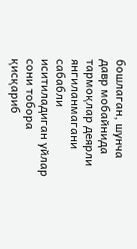бошлаган, шунча давр мобайнида тармоқлар деярли янгиланмагани сабабли иситиладиган уйлар сони тобора қисқариб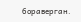бораверган.